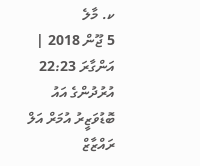ކ. މާލެ
5 ޖޫން 2018 | އަންގާރަ 22:23
އުރުދުންގެ އައު ބޮޑުވަޒީރު އުމަރް އަލް ރައްޒާޒް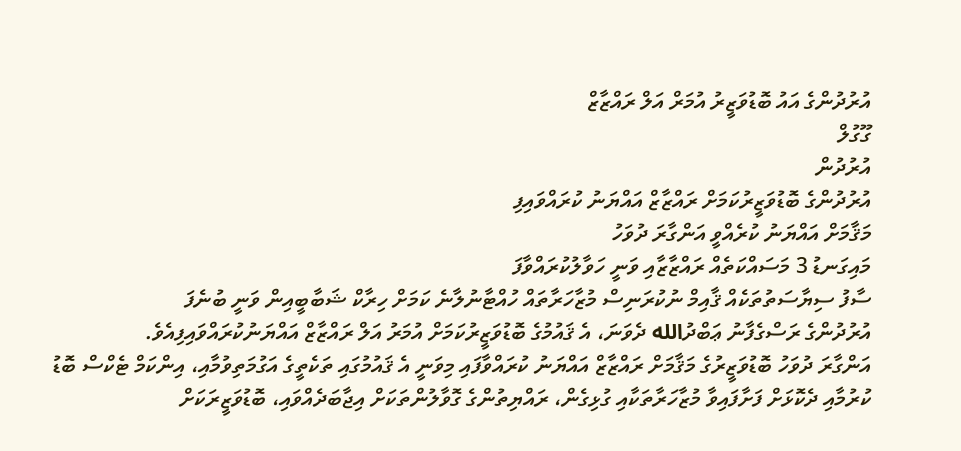އުރުދުންގެ އައު ބޮޑުވަޒީރު އުމަރް އަލް ރައްޒާޒް
ގޫގުލް
އުރުދުން
އުރުދުންގެ ބޮޑުވަޒީރުކަމަށް ރައްޒާޒް އައްޔަނު ކުރައްވައިފި
މަޤާމަށް އައްޔަނު ކުރެއްވީ އަންގާރަ ދުވަހު
މައިގަނޑު 3 މަސައްކަތެއް ރައްޒާޒާއި ވަނީ ހަވާލުކުރައްވާފަ
ސާފު ސިޔާސަތުތަކެއް ޤާއިމް ނުކުރަނިސް މުޒާހަރާތައް ހުއްޓާނުލާނެ ކަމަށް ހިރާކް ޝަބާބީއިން ވަނީ ބުނެފަ
އުރުދުންގެ ރަސްގެފާނު ޢަބްދުالله ދެވަނަ، އެ ޤައުމުގެ ބޮޑުވަޒީރުކަމަށް އުމަރު އަލް ރައްޒާޒް އައްޔަނުކުރައްވައިފިއެވެ.
އަންގާރަ ދުވަހު ބޮޑުވަޒީރުގެ މަޤާމަށް ރައްޒާޒް އައްޔަނު ކުރައްވާފައި މިވަނީ އެ ޤައުމުގައި ތަކެތީގެ އަގުމަތިވުމާއި، އިންކަމް ޓެކްސް ބޮޑު ކުރުމާއި ދެކޮޅަށް ފަށާފައިވާ މުޒާހަރާތަކާއި ގުޅިގެން، ރައްޔިތުންގެ ގޮވާލުންތަކަށް އިޖާބަދެއްވައި، ބޮޑުވަޒީރަކަށް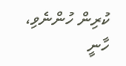ކުރިން ހުންނެވި، ހާނީ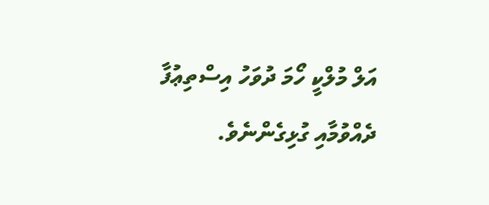އަލް މުލްކީ ހޯމަ ދުވަހު އިސްތިޢުފާ ދެއްވުމާއި ގުޅިގެންނެވެ.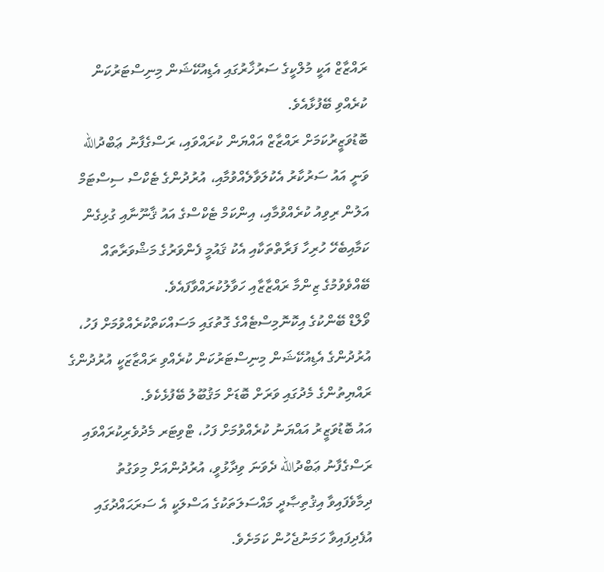ރައްޒާޒް އަކީ މުލްކީގެ ސަރުޚާރުގައި އެޑިއުކޭޝަން މިނިސްޓަރުކަން ކުރެއްވި ބޭފުޅާއެވެ.
ބޮޑުވަޒީރުކަމަށް ރައްޒާޒް އައްޔަން ކުރައްވައި، ރަސްގެފާނު ޢަބްދުالله ވަނީ އައު ސަރުކާރު އެކުލަވާލެއްވުމާއި، އުރުދުންގެ ޓެކްސް ސިސްޓަމް އަލުން ރިވިއު ކުރެއްވުމާއި، އިންކަމް ޓެކްސްގެ އައު ޤާނޫނާއި ގުޅިގެން ކަމާއިބެހޭ ހުރިހާ ފަރާތްތަކާއި އެކު ޤައުމީ ފެންވަރުގެ މަޝްވަރާތައް ބޭއްވެވުމުގެ ޒިންމާ ރައްޒާޒާއި ހަވާލުކުރައްވާފައެވެ.
ވޯލްޑް ބޭންކުގެ އިކޮނޮމިސްޓެއްގެ ގޮތުގައި މަސައްކަތްކުރެއްވުމަށް ފަހު، އުރުދުންގެ އެޑިއުކޭޝަން މިނިސްޓަރުކަން ކުރެއްވި ރައްޒާޒަކީ އުރުދުންގެ ރައްޔިތުންގެ މެދުގައި ވަރަށް ބޮޑަށް މަޤުބޫލު ބޭފުޅެކެވެ.
އައު ބޮޑުވަޒީރު އައްޔަނު ކުރެއްވުމަށް ފަހު، ޓްވިޓަރ މެދުވެރިކުރައްވައި ރަސްގެފާނު ޢަބްދުالله ދެވަނަ ވިދާޅުވީ، އުރުދުންއަށް މިވަގުތު ދިމާވެފައިވާ އިޤުތިޞާދީ މައްސަލަތަކުގެ އަސްލަކީ އެ ސަރަޙައްދުގައި އުފެދިފައިވާ ހަމަނުޖެހުން ކަމަށެވެ.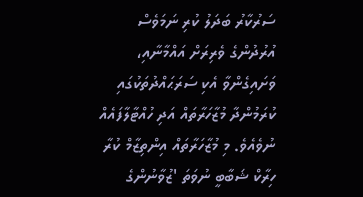ސަރުކާރު ބަދަލު ކުރި ނަމަވެސް އުރުދުންގެ ވެރިރަށް އައްމާނާއި، ވަށައިގެންވާ އެކި ސަރަޙައްދުތަކުގައި ކުރަމުންދާ މުޒާހަރާތައް އަދި ހުއްޓާލާފައެއް ނުވެއެވެ. މި މުޒާހަރާތައް އިންތިޒާމް ކުރާ ހިރާކް ޝަބާބީ ނުވަތަ 'ޒުވާނުންގެ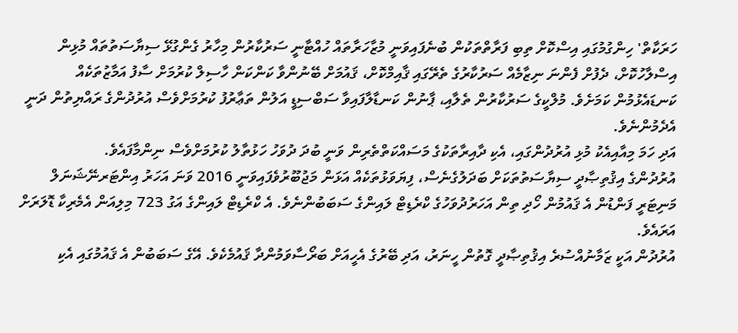ހަރަކާތް' ހިންގުމުގައި އިސްކޮށް ތިބި ފަރާތްތަކުން ބުނެފައިވަނީ މުޒާހަރާތައް ހުއްޓާނީ ސަރުކާރުން މިހާރު ގެންގުޅޭ ސިޔާސަތުތައް މުޅިން އިސްލާހުކޮށް، ދެފުށް ފެންނަ ނިޒާމެއް ސަރުކާރުގެ ތެރޭގައި ޤާއިމްކޮށް، ޤައުމަށް ބޭނުންވާ ކަންކަން ހާސިލް ކުރުމަށް ސާފު އަމާޒުތަކެއް ކަނޑައެޅުމުން ކަމަށެވެ. މުލްކީގެ ސަރުކާރުން ތެލާއި، ޕާނުން ކަނޑާލާފައިވާ ސަބްސިޑީ އަލުން ތަޢާރުފު ކުރުމަށްވެސް އުރުދުންގެ ރައްޔިތުން ދަނީ އެދެމުންނެވެ.
އަދި ހަމަ މިއާއިއެކު މުޅި އުރުދުންގައި، އެކި ދާއިރާތަކުގެ މަސައްކަތްތެރިން ވަނީ ބުދަ ދުވަހު ހަޅުތާލު ކުރުމަށްވެސް ނިންމާފައެވެ.
އުރުދުންގެ އިޤުތިޞާދީ ސިޔާސަތުތަކަށް ބަދަލުގެނެސް، ފިޔަވަޅުތަކެއް އަޅަން މަޖުބޫރުވެފައިވަނީ 2016 ވަނަ އަހަރު އިންޓަރނޭޝަނަލް މަނިޓަރީ ފަންޑުން އެ ޤައުމުން ހޯދި ތިން އަހަރުދުވަހުގެ ކްރެޑިޓް ލައިންގެ ސަބަބުންނެވެ. އެ ކްރެޑިޓް ލައިންގެ އަގު 723 މިލިއަން އެމެރިކާ ޑޮލަރަށް އަރައެވެ.
އުރުދުން އަކީ ޒަމާނުއްސުރެ އިޤުތިޞާދީ ގޮތުން ހީނަރު، އަދި ބޭރުގެ އެހީއަށް ބަރޯސާވަމުންދާ ޤައުމެކެވެ. އޭގެ ސަބަބުން އެ ޤައުމުގައި އެކި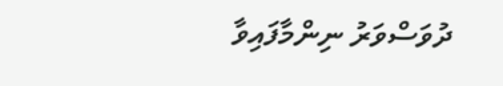ދުވަސްވަރު ނިންމާފައިވާ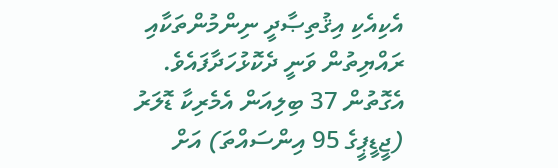އެކިއެކި އިޤުތިޞާދީ ނިންމުންތަކާއި ރައްޔިތުން ވަނީ ދެކޮޅުހަދާފައެވެ.
އެގޮތުން 37 ބިލިއަން އެމެރިކާ ޑޮލަރު (ޖީޑީޕީގެ 95 އިންސައްތަ) އަށް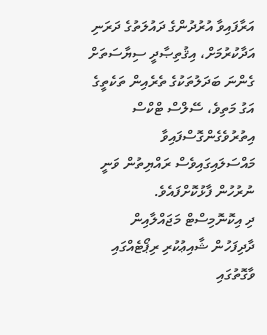އަރާފައިވާ އުރުދުންގެ ދައުލަތުގެ ދަރަނި އަދާކުރުމަށް، އިޤުތިޞާދީ ސިޔާސަތަށް ގެންނަ ބަދަލުތަކުގެ ތެރެއިން ތަކެތީގެ އަގު މަތިވެ، ސޭލްސް ޓްކްސް އިތުރުވެގެންގޮސްފައިވާ މައްސަލައިގައިވެސް ރައްޔިތުން ވަނީ ނުރުހުން ފާޅުކޮށްފައެވެ.
ދި އިކޮނޮމިސްޓް މަޖައްލާއިން ދާދިފަހުން ޝާއިޢުކުރި ރިޕޯޓެއްގައި ވާގޮތުގައި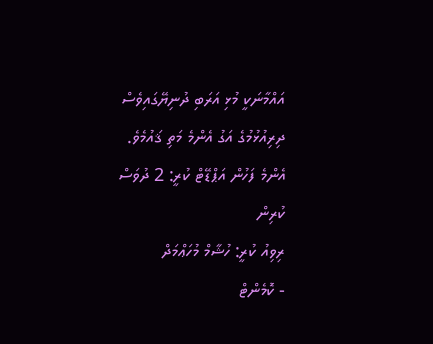އައްމާނަކީ މުޅި އަރަބި ދުނިޔޭގައިވެސް ދިރިއުޅުމުގެ އަގު އެންމެ މަތި ޤައުމެވެ.
އެންމެ ފަހުން އަޕްޑޭޓް ކުރީ: 2 ދުވަސް ކުރިން
ރިވިއު ކުރީ: ހުޝާމް މުހަޢްމަދް
- ކޮމެންޓް